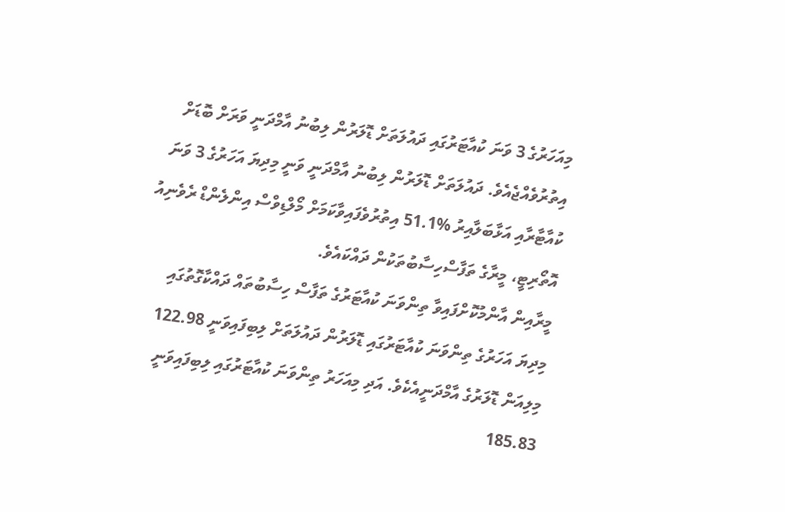މިއަހަރުގެ 3 ވަނަ ކުއާޓަރުގައި ދައުލަތަށް ޑޮލަރުން ލިބުނު އާމްދަނީ ވަރަށް ބޮޑަށް އިތުރުވެއްޖެއެވެ. ދައުލަތަށް ޑޮލަރުން ލިބުނު އާމްދަނީ ވަނީ މިދިޔަ އަހަރުގެ 3 ވަނަ ކުއާޓާރާއި އަޅާބަލާއިރު %51.1 އިތުރުވެފައިވާކަމަށް މޯލްޑިވްސް އިންލެންޑް ރެވެނިއު އޮތޯރިޓީ، މީރާގެ ތަފާސްހިސާބުތަކުން ދައްކައެވެ.
މީރާއިން އާންމުކޮށްފައިވާ ތިންވަނަ ކުއާޓަރުގެ ތަފާސް ހިސާބުތައް ދައްކާގޮތުގައި މިދިޔަ އަހަރުގެ ތިންވަނަ ކުއާޓަރުގައި ޑޮލަރުން ދައުލަތަށް ލިބިފައިވަނީ 122.98 މިލިއަން ޑޮލަރުގެ އާމްދަނީއެކެވެ. އަދި މިއަހަރު ތިންވަނަ ކުއާޓަރުގައި ލިބިފައިވަނީ 185.83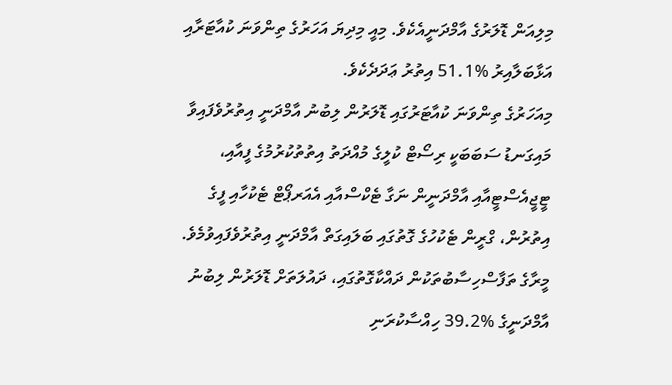މިލިއަން ޑޮލަރުގެ އާމްދަނީއެކެވެ. މިއީ މިދިޔަ އަހަރުގެ ތިންވަނަ ކުއާޓަރާއި އަޅާބަލާއިރު %51.1 އިތުރު ޢަދަދެކެވެ.
މިއަހަރުގެ ތިންވަނަ ކުއާޓަރުގައި ޑޮލަރުން ލިބުނު އާމްދަނީ އިތުރުވެފައިވާ މައިގަނޑު ސަބަބަކީ ރިސޯޓް ކުލީގެ މުއްދަތު އިތުތުކުރުމުގެ ފީއާއި، ޓީޖީއެސްޓީއާއި އާމްދަނީން ނަގާ ޓެކްސްއާއި އެއަރޕޯޓް ޓެކުހާއި ފީގެ އިތުރުން، ގްރީން ޓެކުހުގެ ގޮތުގައި ބަލައިގަތް އާމްދަނީ އިތުރުވެފައިވުމެވެ.
މީރާގެ ތަފާސްހިސާބުތަކުން ދައްކާގޮތުގައި، ދައުލަތަށް ޑޮލަރުން ލިބުނު އާމްދަނީގެ %39.2 ހިއްސާކުރަނި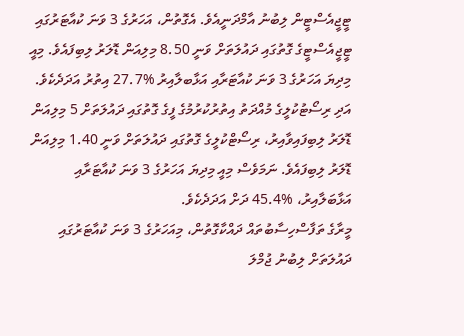ޓީޖީއެސްޓީން ލިބުނު އާމްދަނީއެވެ. އެގޮތުން، އަހަރުގެ 3 ވަނަ ކުއާޓަރުގައި ޓީޖީއެސްޓީގެ ގޮތުގައި ދައުލަތަށް ވަނީ 8.50 މިލިއަން ޑޮލަރު ލިބިފައެވެ. މިއީ މިދިޔަ އަހަރުގެ 3 ވަނަ ކުއާޓަރާއި އަޅާބލާއިރު %27.7 އިތުރު އަދަދެކެވެ. އަދި ރިސޯޓުކުލީގެ މުއްދަތު އިތުރުކުރުމުގެ ފީގެ ގޮތުގައި ދައުލަތަށް 5 މިލިއަން ޑޮލަރު ލިބިފައިވާއިރު، ރިސޯޓްކުލީގެ ގޮތުގައި ދައުލަތަށް ވަނީ 1.40 މިލިއަން ޑޮލަރު ލިބިފައެވެ. ނަމަވެސް މިއީ މިދިޔަ އަހަރުގެ 3 ވަނަ ކުއާޓަރާއި އަޅާބަލާއިރު، %45.4 ދަށް އަދަދެކެވެ.
މީރާގެ ތަފާސްހިސާބުތައް ދައްކާގޮތުން، މިއަހަރުގެ 3 ވަނަ ކުއާޓަރުގައި ދައުލަތަށް ލިބުނު ޖުމްލަ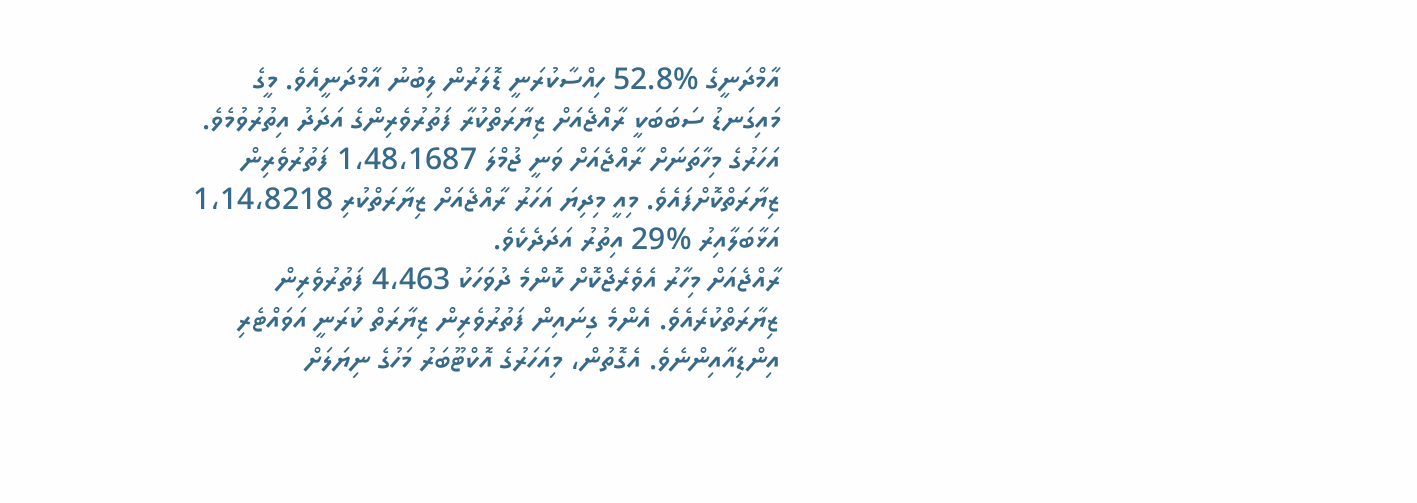އާމްދަނީގެ %52.8 ހިއްސާކުރަނީ ޑޮލަރުން ލިބުނު އާމްދަނީއެވެ. މީގެ މައިގަނޑު ސަބަބަކީ ރާއްޖެއަށް ޒިޔާރަތްކުރާ ފަތުރުވެރިންގެ އަދަދު އިތުރުވުމެވެ.
އަހަރުގެ މިހާތަނަށް ރާއްޖެއަށް ވަނީ ޖުމްލަ 1،48،1687 ފަތުރުވެރިން ޒިޔާރަތްކޮށްފައެވެ. މިއީ މިދިޔަ އަހަރު ރާއްޖެއަށް ޒިޔާރަތްކުރި 1،14،8218 އަޅާބަލާއިރު %29 އިތުރު އަދަދެކެވެ.
ރާއްޖެއަށް މިހާރު އެވެރެޖްކޮށް ކޮންމެ ދުވަހަކު 4،463 ފަތުރުވެރިން ޒިޔާރަތްކުރެއެވެ. އެންމެ ގިނައިން ފަތުރުވެރިން ޒިޔާރަތް ކުރަނީ އަވައްޓެރި އިންޑިއާއިންނެވެ. އެގޮތުން، މިއަހަރުގެ އޮކްޓޫބަރު މަހުގެ ނިޔަލަށް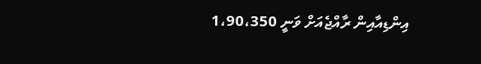އިންޑިއާއިން ރާއްޖެއަށް ވަނީ 1،90،350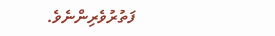ފަތުރުވެރިންނެވެ.